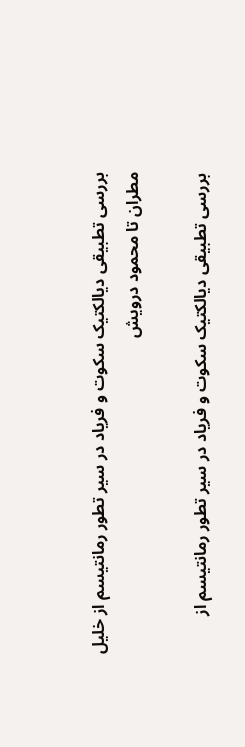بررسی تطبیقی دیالکتیک سکوت و فریاد در سیر تطور رمانتیسم از خلیل مطران تا محمود درویش

بررسی تطبیقی دیالکتیک سکوت و فریاد در سیر تطور رمانتیسم از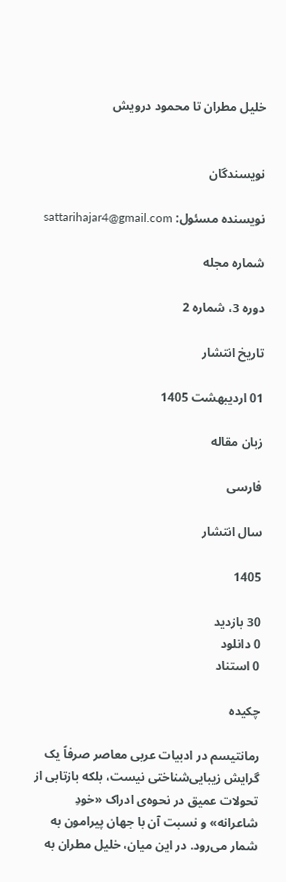خلیل مطران تا محمود درویش


نویسندگان

نویسنده مسئول: sattarihajar4@gmail.com

شماره مجله

دوره 3، شماره 2

تاریخ انتشار

01 اردیبهشت 1405

زبان مقاله

فارسی

سال انتشار

1405

30 بازدید
0 دانلود
0 استناد

چکیده

رمانتیسم در ادبیات عربی معاصر صرفاً یک گرایش زیبایی‌شناختی نیست، بلکه بازتابی از تحولات عمیق در نحوه‌ی ادراک «خودِ شاعرانه» و نسبت آن با جهان پیرامون به شمار می‌رود. در این میان، خلیل مطران به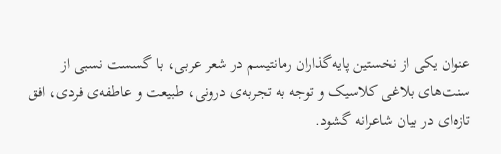عنوان یکی از نخستین پایه‌گذاران رمانتیسم در شعر عربی، با گسست نسبی از سنت‌های بلاغی کلاسیک و توجه به تجربه‌ی درونی، طبیعت و عاطفه‌ی فردی، افق تازه‌ای در بیان شاعرانه گشود.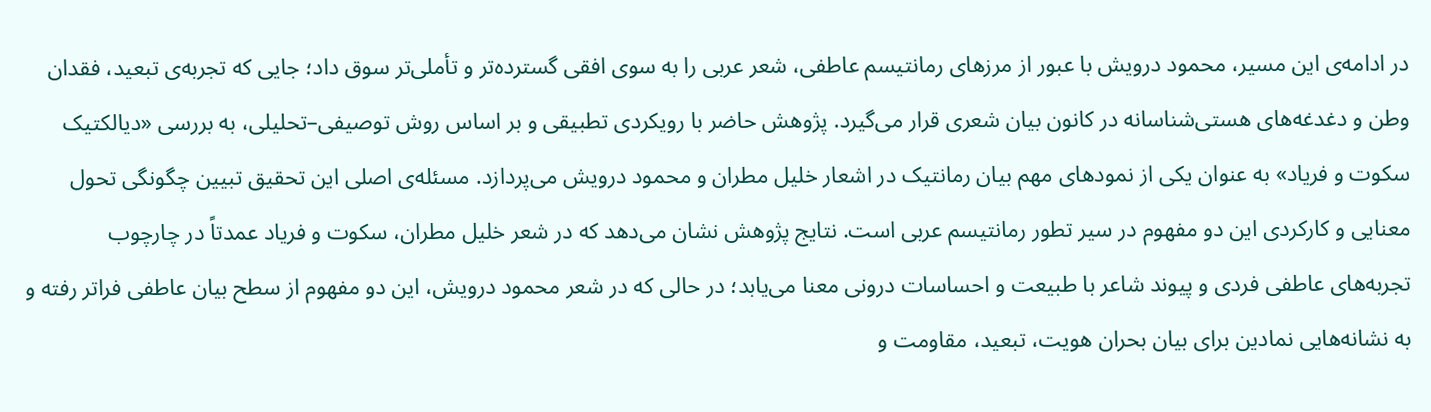در ادامه‌ی این مسیر، محمود درویش با عبور از مرزهای رمانتیسم عاطفی، شعر عربی را به سوی افقی گسترده‌تر و تأملی‌تر سوق داد؛ جایی که تجربه‌ی تبعید، فقدان وطن و دغدغه‌های هستی‌شناسانه در کانون بیان شعری قرار می‌گیرد. پژوهش حاضر با رویکردی تطبیقی و بر اساس روش توصیفی–تحلیلی، به بررسی «دیالکتیک سکوت و فریاد» به عنوان یکی از نمودهای مهم بیان رمانتیک در اشعار خلیل مطران و محمود درویش می‌پردازد. مسئله‌ی اصلی این تحقیق تبیین چگونگی تحول معنایی و کارکردی این دو مفهوم در سیر تطور رمانتیسم عربی است. نتایج پژوهش نشان می‌دهد که در شعر خلیل مطران، سکوت و فریاد عمدتاً در چارچوب تجربه‌های عاطفی فردی و پیوند شاعر با طبیعت و احساسات درونی معنا می‌یابد؛ در حالی که در شعر محمود درویش، این دو مفهوم از سطح بیان عاطفی فراتر رفته و به نشانه‌هایی نمادین برای بیان بحران هویت، تبعید، مقاومت و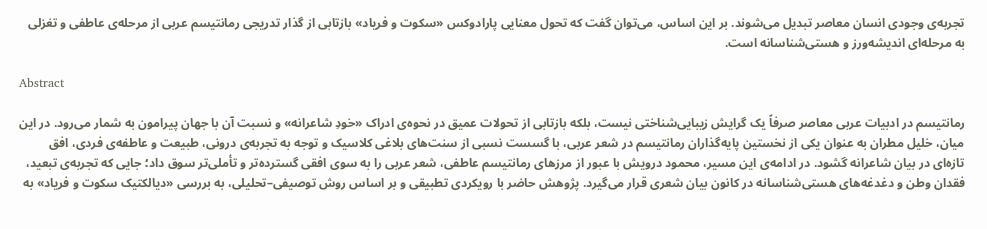تجربه‌ی وجودی انسان معاصر تبدیل می‌شوند. بر این اساس، می‌توان گفت که تحول معنایی پارادوکس «سکوت و فریاد» بازتابی از گذار تدریجی رمانتیسم عربی از مرحله‌ی عاطفی و تغزلی به مرحله‌ای اندیشه‌ورز و هستی‌شناسانه است.

Abstract

رمانتیسم در ادبیات عربی معاصر صرفاً یک گرایش زیبایی‌شناختی نیست، بلکه بازتابی از تحولات عمیق در نحوه‌ی ادراک «خودِ شاعرانه» و نسبت آن با جهان پیرامون به شمار می‌رود. در این میان، خلیل مطران به عنوان یکی از نخستین پایه‌گذاران رمانتیسم در شعر عربی، با گسست نسبی از سنت‌های بلاغی کلاسیک و توجه به تجربه‌ی درونی، طبیعت و عاطفه‌ی فردی، افق تازه‌ای در بیان شاعرانه گشود. در ادامه‌ی این مسیر، محمود درویش با عبور از مرزهای رمانتیسم عاطفی، شعر عربی را به سوی افقی گسترده‌تر و تأملی‌تر سوق داد؛ جایی که تجربه‌ی تبعید، فقدان وطن و دغدغه‌های هستی‌شناسانه در کانون بیان شعری قرار می‌گیرد. پژوهش حاضر با رویکردی تطبیقی و بر اساس روش توصیفی–تحلیلی، به بررسی «دیالکتیک سکوت و فریاد» به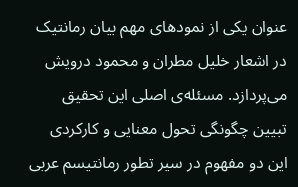عنوان یکی از نمودهای مهم بیان رمانتیک در اشعار خلیل مطران و محمود درویش می‌پردازد. مسئله‌ی اصلی این تحقیق تبیین چگونگی تحول معنایی و کارکردی این دو مفهوم در سیر تطور رمانتیسم عربی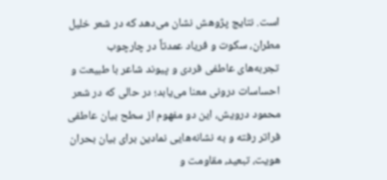است. نتایج پژوهش نشان می‌دهد که در شعر خلیل مطران، سکوت و فریاد عمدتاً در چارچوب تجربه‌های عاطفی فردی و پیوند شاعر با طبیعت و احساسات درونی معنا می‌یابد؛ در حالی که در شعر محمود درویش، این دو مفهوم از سطح بیان عاطفی فراتر رفته و به نشانه‌هایی نمادین برای بیان بحران هویت، تبعید، مقاومت و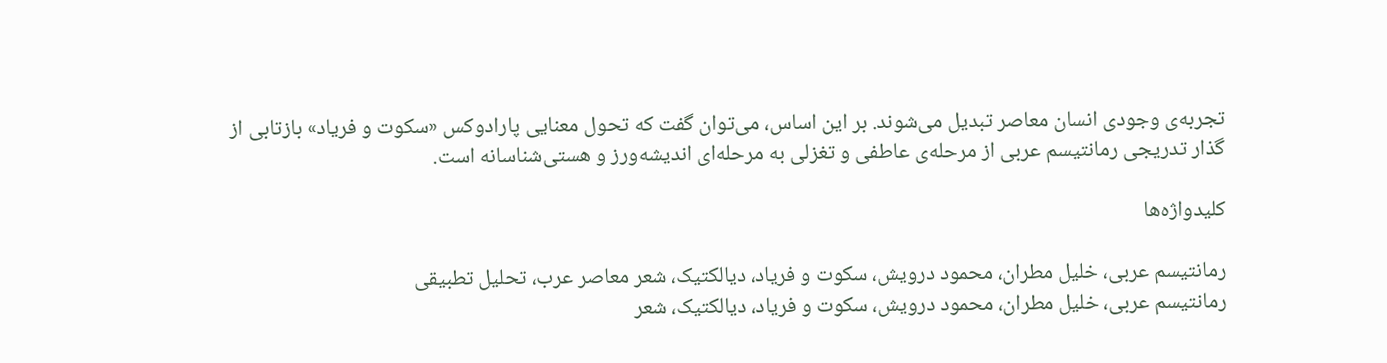تجربه‌ی وجودی انسان معاصر تبدیل می‌شوند. بر این اساس، می‌توان گفت که تحول معنایی پارادوکس «سکوت و فریاد» بازتابی از گذار تدریجی رمانتیسم عربی از مرحله‌ی عاطفی و تغزلی به مرحله‌ای اندیشه‌ورز و هستی‌شناسانه است.

کلیدواژه‌ها

رمانتیسم عربی، خلیل مطران، محمود درویش، سکوت و فریاد، دیالکتیک، شعر معاصر عرب، تحلیل تطبیقی
رمانتیسم عربی، خلیل مطران، محمود درویش، سکوت و فریاد، دیالکتیک، شعر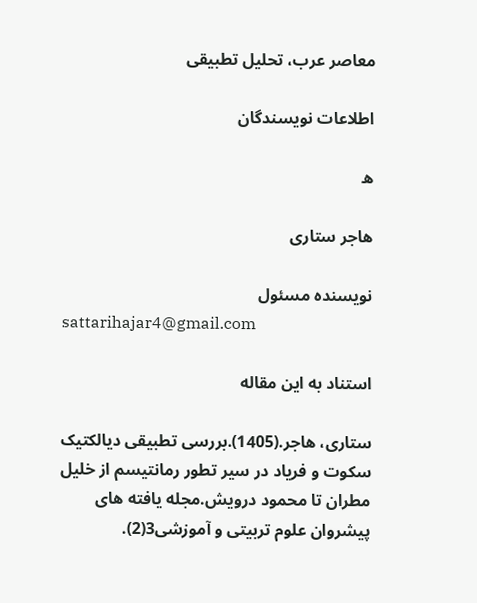معاصر عرب، تحلیل تطبیقی

اطلاعات نویسندگان

ه

هاجر ستاری

نویسنده مسئول
sattarihajar4@gmail.com

استناد به این مقاله

ستاری، هاجر.(1405).بررسی تطبیقی دیالکتیک سکوت و فریاد در سیر تطور رمانتیسم از خلیل مطران تا محمود درویش.مجله یافته های پیشروان علوم تربیتی و آموزشی3(2).